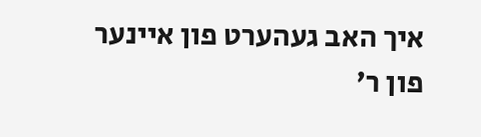איך האב געהערט פון איינער פון ר'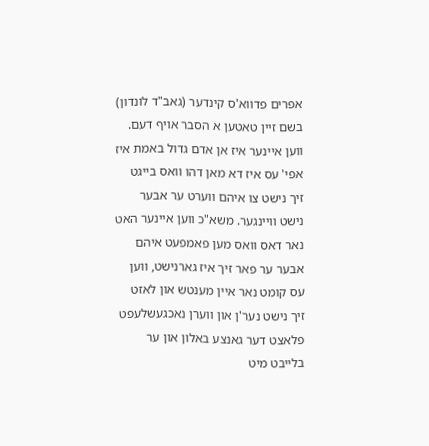אפרים פדווא'ס קינדער (גאב"ד לונדון) בשם זיין טאטען א הסבר אויף דעם. ווען איינער איז אן אדם גדול באמת איז אפי' עס איז דא מאן דהו וואס בייגט זיך נישט צו איהם ווערט ער אבער נישט וויינגער. משא"כ ווען איינער האט נאר דאס וואס מען פאמפעט איהם אבער ער פאר זיך איז גארנישט, ווען עס קומט נאר איין מענטש און לאזט זיך נישט נער'ן און ווערן נאכגעשלעפט פלאצט דער גאנצע באלון און ער בלייבט מיט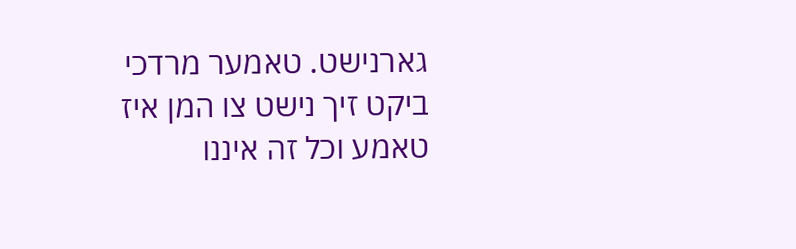גארנישט. טאמער מרדכי ביקט זיך נישט צו המן איז טאמע וכל זה איננו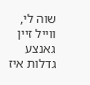שוה לי, ווייל זיין גאנצע גדלות איז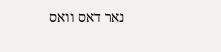נאר דאס וואס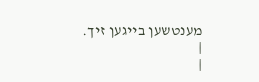מענטשען בייגען זיך.
|
|